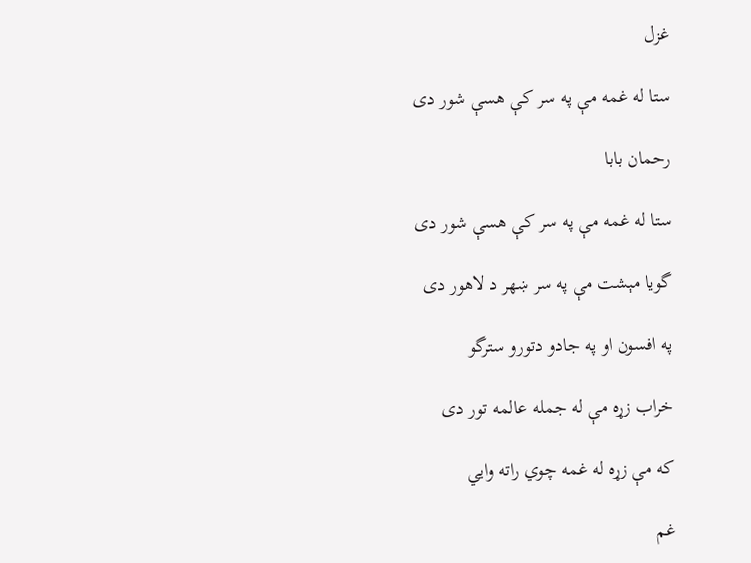غزل

ستا له غمه مې په سر کې هسې شور دی

رحمان بابا

ستا له غمه مې په سر کې هسې شور دی

گويا مېشت مې په سر ښهر د لاهور دی

په افسون او په جادو دتورو سترگو

خراب زړه مې له جمله عالمه تور دی

که مې زړه له غمه چوي راته وايي

غم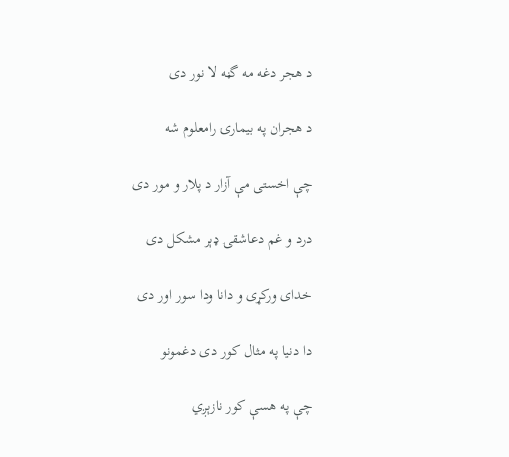د هجر دغه مه گڼه لا نور دی

د هجران په بيمارۍ رامعلوم شه

چې اخستی مې آزار د پلار و مور دی

درد و غم دعاشقۍ ډېر مشکل دی

خدای ورکړی و دانا ودا سور اور دی

دا دنيا په مثال کور دی دغمونو

چې په هسې کور نازېږي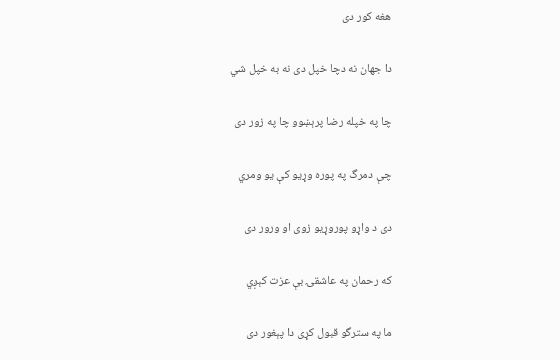هغه کور دی

دا جهان نه دچا خپل دی نه به خپل شي

چا په خپله رضا پرېښوو چا په زور دی

چې دمرگ په پوره وړيو کې يو ومري

دی د واړو پوروړيو زوی او ورور دی

که رحمان په عاشقۍ بې عزت کېږي

ما په سترگو قبول کړی دا پېغور دی